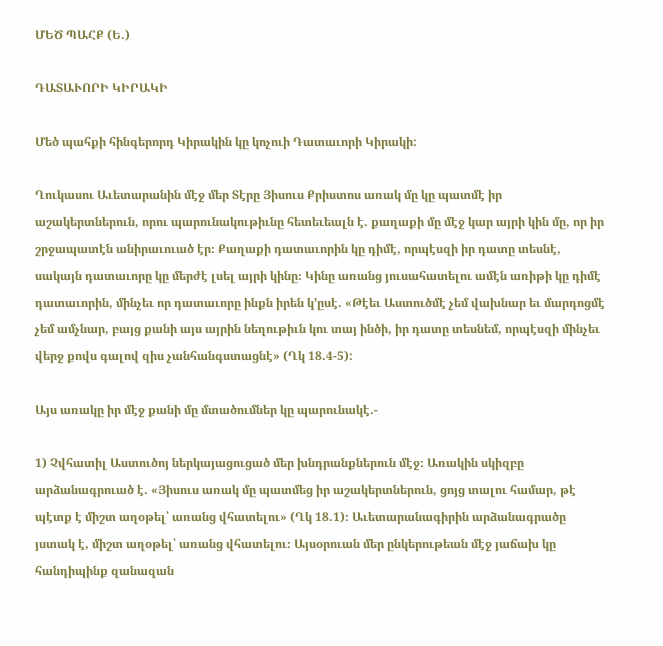ՄԵԾ ՊԱՀՔ (Ե.)

ԴԱՏԱՒՈՐԻ ԿԻՐԱԿԻ

Մեծ պահքի հինգերորդ Կիրակին կը կոչուի Դատաւորի Կիրակի:

Ղուկասու Աւետարանին մէջ մեր Տէրը Յիսուս Քրիստոս առակ մը կը պատմէ իր աշակերտներուն, որու պարունակութիւնը հետեւեալն է. քաղաքի մը մէջ կար այրի կին մը, որ իր շրջապատէն անիրաւուած էր։ Քաղաքի դատաւորին կը դիմէ, որպէսզի իր դատը տեսնէ, սակայն դատաւորը կը մերժէ լսել այրի կինը։ Կինը առանց յուսահատելու ամէն առիթի կը դիմէ դատաւորին, մինչեւ որ դատաւորը ինքն իրեն կ՚ըսէ. «Թէեւ Աստուծմէ չեմ վախնար եւ մարդոցմէ չեմ ամչնար, բայց քանի այս այրին նեղութիւն կու տայ ինծի, իր դատը տեսնեմ, որպէսզի մինչեւ վերջ քովս գալով զիս չանհանգստացնէ» (Ղկ 18.4-5):

Այս առակը իր մէջ քանի մը մտածումներ կը պարունակէ.-

1) Չվհատիլ Աստուծոյ ներկայացուցած մեր խնդրանքներուն մէջ։ Առակին սկիզբը արձանագրուած է. «Յիսուս առակ մը պատմեց իր աշակերտներուն, ցոյց տալու համար, թէ պէտք է միշտ աղօթել՝ առանց վհատելու» (Ղկ 18.1)։ Աւետարանագիրին արձանագրածը յստակ է, միշտ աղօթել՝ առանց վհատելու։ Այսօրուան մեր ընկերութեան մէջ յաճախ կը հանդիպինք զանազան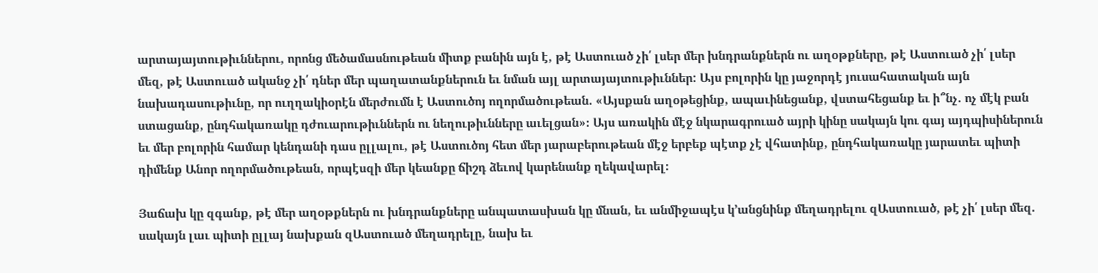արտայայտութիւններու, որոնց մեծամասնութեան միտք բանին այն է, թէ Աստուած չի՛ լսեր մեր խնդրանքներն ու աղօթքները, թէ Աստուած չի՛ լսեր մեզ, թէ Աստուած ականջ չի՛ դներ մեր պաղատանքներուն եւ նման այլ արտայայտութիւններ: Այս բոլորին կը յաջորդէ յուսահատական այն նախադասութիւնը, որ ուղղակիօրէն մերժումն է Աստուծոյ ողորմածութեան. «Այսքան աղօթեցինք, ապաւինեցանք, վստահեցանք եւ ի՞նչ. ոչ մէկ բան ստացանք, ընդհակառակը դժուարութիւններն ու նեղութիւնները աւելցան»։ Այս առակին մէջ նկարագրուած այրի կինը սակայն կու գայ այդպիսիներուն եւ մեր բոլորին համար կենդանի դաս ըլլալու, թէ Աստուծոյ հետ մեր յարաբերութեան մէջ երբեք պէտք չէ վհատինք, ընդհակառակը յարատեւ պիտի դիմենք Անոր ողորմածութեան, որպէսզի մեր կեանքը ճիշդ ձեւով կարենանք ղեկավարել։

Յաճախ կը զգանք, թէ մեր աղօթքներն ու խնդրանքները անպատասխան կը մնան, եւ անմիջապէս կ՚անցնինք մեղադրելու զԱստուած, թէ չի՛ լսեր մեզ. սակայն լաւ պիտի ըլլայ նախքան զԱստուած մեղադրելը, նախ եւ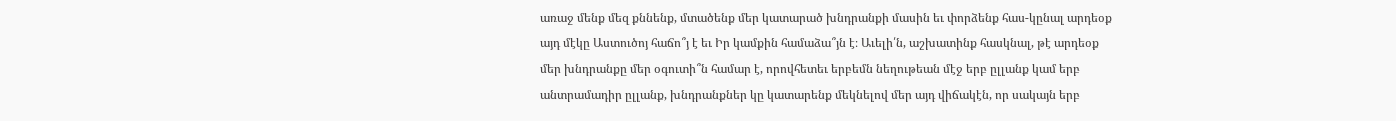առաջ մենք մեզ քննենք, մտածենք մեր կատարած խնդրանքի մասին եւ փորձենք հաս-կընալ արդեօք այդ մէկը Աստուծոյ հաճո՞յ է եւ Իր կամքին համաձա՞յն է։ Աւելի՛ն, աշխատինք հասկնալ, թէ արդեօք մեր խնդրանքը մեր օգուտի՞ն համար է, որովհետեւ երբեմն նեղութեան մէջ երբ ըլլանք կամ երբ անտրամադիր ըլլանք, խնդրանքներ կը կատարենք մեկնելով մեր այդ վիճակէն, որ սակայն երբ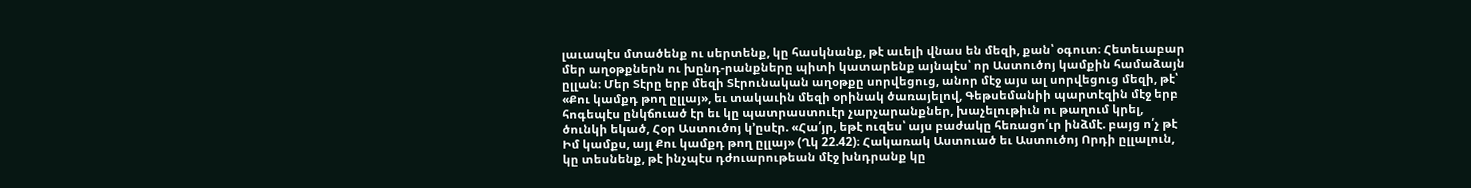լաւապէս մտածենք ու սերտենք, կը հասկնանք, թէ աւելի վնաս են մեզի, քան՝ օգուտ։ Հետեւաբար մեր աղօթքներն ու խընդ-րանքները պիտի կատարենք այնպէս՝ որ Աստուծոյ կամքին համաձայն ըլլան։ Մեր Տէրը երբ մեզի Տէրունական աղօթքը սորվեցուց, անոր մէջ այս ալ սորվեցուց մեզի, թէ՝ «Քու կամքդ թող ըլլայ», եւ տակաւին մեզի օրինակ ծառայելով, Գեթսեմանիի պարտէզին մէջ երբ հոգեպէս ընկճուած էր եւ կը պատրաստուէր չարչարանքներ, խաչելութիւն ու թաղում կրել, ծունկի եկած, Հօր Աստուծոյ կ՚ըսէր. «Հա՛յր, եթէ ուզես՝ այս բաժակը հեռացո՛ւր ինձմէ. բայց ո՛չ թէ Իմ կամքս, այլ Քու կամքդ թող ըլլայ» (Ղկ 22.42)։ Հակառակ Աստուած եւ Աստուծոյ Որդի ըլլալուն, կը տեսնենք, թէ ինչպէս դժուարութեան մէջ խնդրանք կը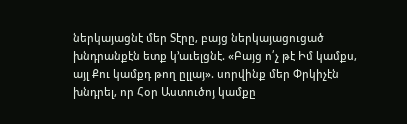ներկայացնէ մեր Տէրը, բայց ներկայացուցած խնդրանքէն ետք կ՚աւելցնէ. «Բայց ո՛չ թէ Իմ կամքս, այլ Քու կամքդ թող ըլլայ». սորվինք մեր Փրկիչէն խնդրել, որ Հօր Աստուծոյ կամքը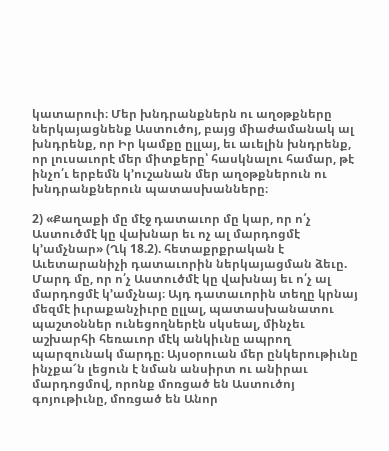կատարուի։ Մեր խնդրանքներն ու աղօթքները ներկայացնենք Աստուծոյ, բայց միաժամանակ ալ խնդրենք, որ Իր կամքը ըլլայ, եւ աւելին խնդրենք, որ լուսաւորէ մեր միտքերը՝ հասկնալու համար, թէ ինչո՛ւ երբեմն կ՚ուշանան մեր աղօթքներուն ու խնդրանքներուն պատասխանները։

2) «Քաղաքի մը մէջ դատաւոր մը կար, որ ո՛չ Աստուծմէ կը վախնար եւ ոչ ալ մարդոցմէ կ՚ամչնար» (Ղկ 18.2). հետաքրքրական է Աւետարանիչի դատաւորին ներկայացման ձեւը. Մարդ մը, որ ո՛չ Աստուծմէ կը վախնայ եւ ո՛չ ալ մարդոցմէ կ՚ամչնայ։ Այդ դատաւորին տեղը կրնայ մեզմէ իւրաքանչիւրը ըլլալ, պատասխանատու պաշտօններ ունեցողներէն սկսեալ, մինչեւ աշխարհի հեռաւոր մէկ անկիւնը ապրող պարզունակ մարդը։ Այսօրուան մեր ընկերութիւնը ինչքա՜ն լեցուն է նման անսիրտ ու անիրաւ մարդոցմով, որոնք մոռցած են Աստուծոյ գոյութիւնը, մոռցած են Անոր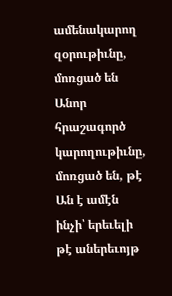ամենակարող զօրութիւնը, մոռցած են Անոր հրաշագործ կարողութիւնը, մոռցած են, թէ Ան է ամէն ինչի՝ երեւելի թէ աներեւոյթ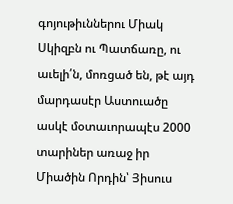գոյութիւններու Միակ Սկիզբն ու Պատճառը, ու աւելի՛ն, մոռցած են, թէ այդ մարդասէր Աստուածը ասկէ մօտաւորապէս 2000 տարիներ առաջ իր Միածին Որդին՝ Յիսուս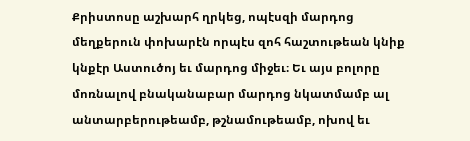Քրիստոսը աշխարհ ղրկեց, ոպէսզի մարդոց մեղքերուն փոխարէն որպէս զոհ հաշտութեան կնիք կնքէր Աստուծոյ եւ մարդոց միջեւ։ Եւ այս բոլորը մոռնալով բնականաբար մարդոց նկատմամբ ալ անտարբերութեամբ, թշնամութեամբ, ոխով եւ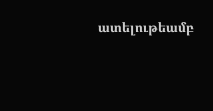ատելութեամբ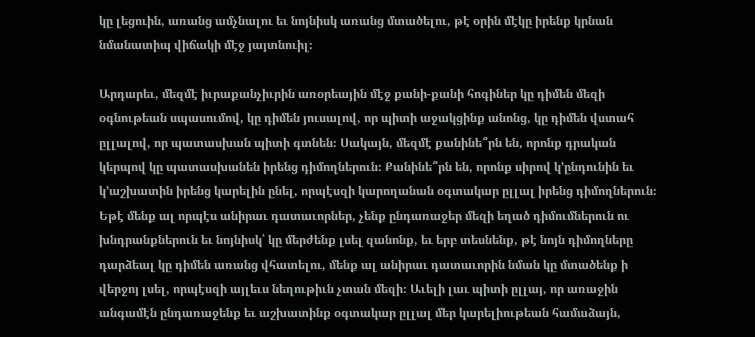կը լեցուին, առանց ամչնալու եւ նոյնիսկ առանց մտածելու, թէ օրին մէկը իրենք կրնան նմանատիպ վիճակի մէջ յայտնուիլ։

Արդարեւ, մեզմէ իւրաքանչիւրին առօրեային մէջ քանի-քանի հոգիներ կը դիմեն մեզի օգնութեան սպասումով, կը դիմեն յուսալով, որ պիտի աջակցինք անոնց, կը դիմեն վստահ ըլլալով, որ պատասխան պիտի գտնեն։ Սակայն, մեզմէ քանինե՞րն են, որոնք դրական կերպով կը պատասխանեն իրենց դիմողներուն։ Քանինե՞րն են, որոնք սիրով կ՚ընդունին եւ կ՚աշխատին իրենց կարելին ընել, որպէսզի կարողանան օգտակար ըլլալ իրենց դիմողներուն։ Եթէ մենք ալ որպէս անիրաւ դատաւորներ, չենք ընդառաջեր մեզի եղած դիմումներուն ու խնդրանքներուն եւ նոյնիսկ՝ կը մերժենք լսել զանոնք, եւ երբ տեսնենք, թէ նոյն դիմողները դարձեալ կը դիմեն առանց վհատելու, մենք ալ անիրաւ դատաւորին նման կը մտածենք ի վերջոյ լսել, որպէսզի այլեւս նեղութիւն չտան մեզի։ Աւելի լաւ պիտի ըլլայ, որ առաջին անգամէն ընդառաջենք եւ աշխատինք օգտակար ըլլալ մեր կարելիութեան համաձայն,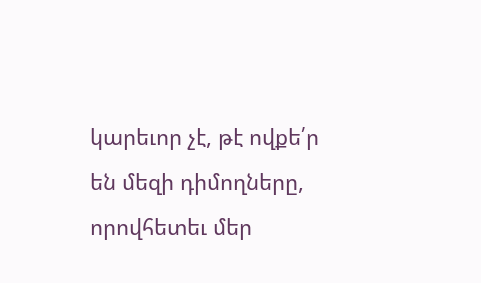կարեւոր չէ, թէ ովքե՛ր են մեզի դիմողները, որովհետեւ մեր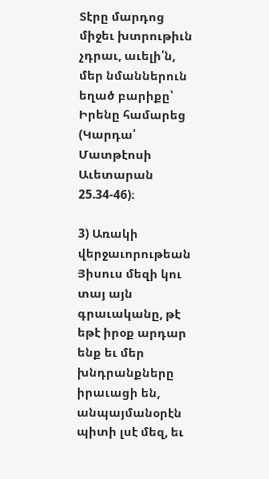Տէրը մարդոց միջեւ խտրութիւն չդրաւ, աւելի՛ն, մեր նմաններուն եղած բարիքը՝ Իրենը համարեց (Կարդա՛ Մատթէոսի Աւետարան 25.34-46)։

3) Առակի վերջաւորութեան Յիսուս մեզի կու տայ այն գրաւականը, թէ եթէ իրօք արդար ենք եւ մեր խնդրանքները իրաւացի են, անպայմանօրէն պիտի լսէ մեզ, եւ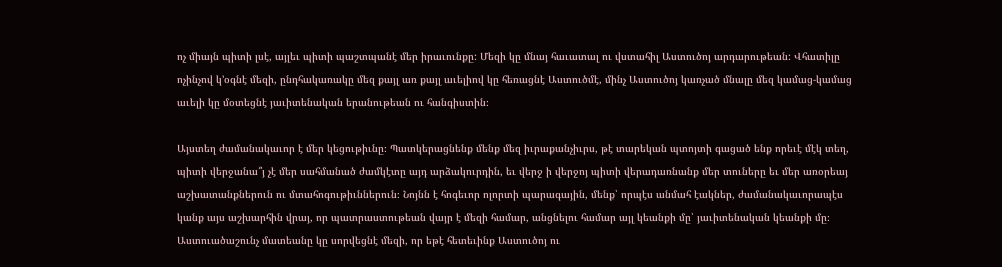ոչ միայն պիտի լսէ, այլեւ պիտի պաշտպանէ մեր իրաւունքը: Մեզի կը մնայ հաւատալ ու վստահիլ Աստուծոյ արդարութեան: Վհատիլը ոչինչով կ՚օգնէ մեզի, ընդհակառակը մեզ քայլ առ քայլ աւելիով կը հեռացնէ Աստուծմէ, մինչ Աստուծոյ կառչած մնալը մեզ կամաց-կամաց աւելի կը մօտեցնէ յաւիտենական երանութեան ու հանգիստին։

Այստեղ ժամանակաւոր է մեր կեցութիւնը։ Պատկերացնենք մենք մեզ իւրաքանչիւրս, թէ տարեկան պտոյտի գացած ենք որեւէ մէկ տեղ, պիտի վերջանա՞յ չէ մեր սահմանած ժամկէտը այդ արձակուրդին, եւ վերջ ի վերջոյ պիտի վերադառնանք մեր տուները եւ մեր առօրեայ աշխատանքներուն ու մտահոգութիւններուն։ Նոյնն է հոգեւոր ոլորտի պարագային, մենք՝ որպէս անմահ էակներ, ժամանակաւորապէս կանք այս աշխարհին վրայ, որ պատրաստութեան վայր է մեզի համար, անցնելու համար այլ կեանքի մը՝ յաւիտենական կեանքի մը։ Աստուածաշունչ մատեանը կը սորվեցնէ մեզի, որ եթէ հետեւինք Աստուծոյ ու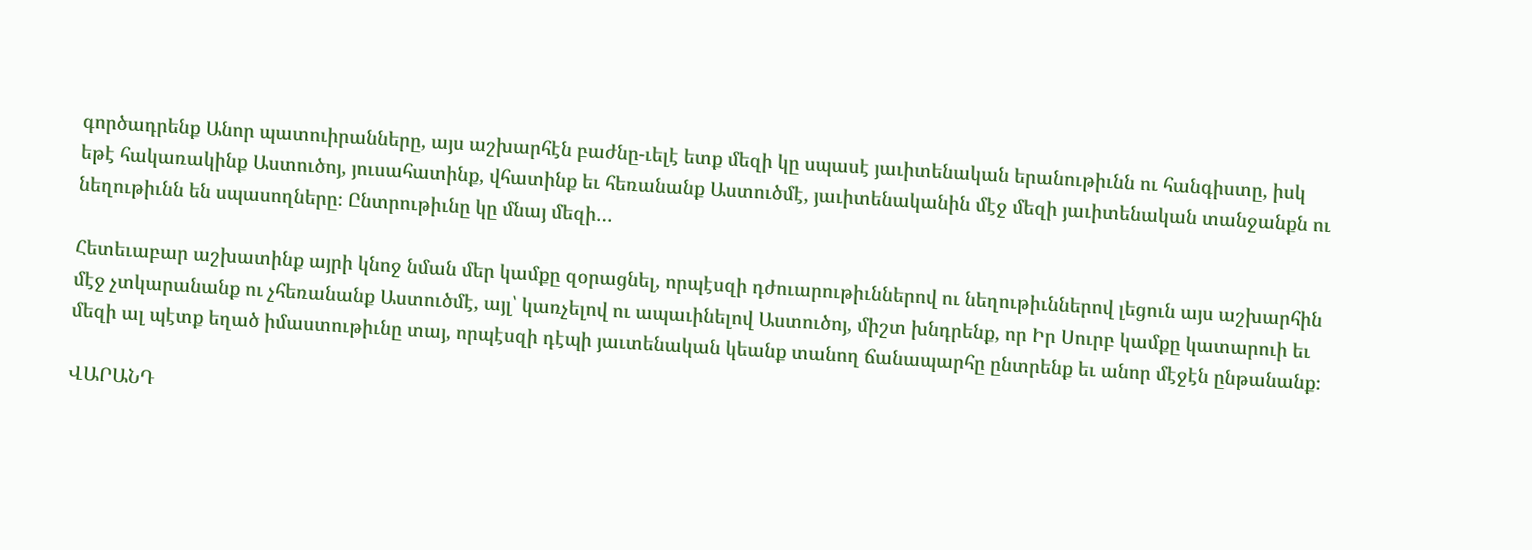գործադրենք Անոր պատուիրանները, այս աշխարհէն բաժնը-ւելէ ետք մեզի կը սպասէ յաւիտենական երանութիւնն ու հանգիստը, իսկ եթէ հակառակինք Աստուծոյ, յուսահատինք, վհատինք եւ հեռանանք Աստուծմէ, յաւիտենականին մէջ մեզի յաւիտենական տանջանքն ու նեղութիւնն են սպասողները։ Ընտրութիւնը կը մնայ մեզի…

Հետեւաբար աշխատինք այրի կնոջ նման մեր կամքը զօրացնել, որպէսզի դժուարութիւններով ու նեղութիւններով լեցուն այս աշխարհին մէջ չտկարանանք ու չհեռանանք Աստուծմէ, այլ՝ կառչելով ու ապաւինելով Աստուծոյ, միշտ խնդրենք, որ Իր Սուրբ կամքը կատարուի եւ մեզի ալ պէտք եղած իմաստութիւնը տայ, որպէսզի դէպի յաւտենական կեանք տանող ճանապարհը ընտրենք եւ անոր մէջէն ընթանանք։

ՎԱՐԱՆԴ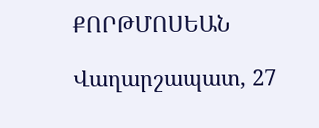ՔՈՐԹՄՈՍԵԱՆ

Վաղարշապատ, 27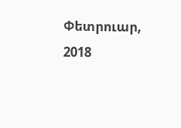Փետրուար, 2018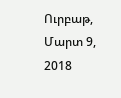Ուրբաթ, Մարտ 9, 2018